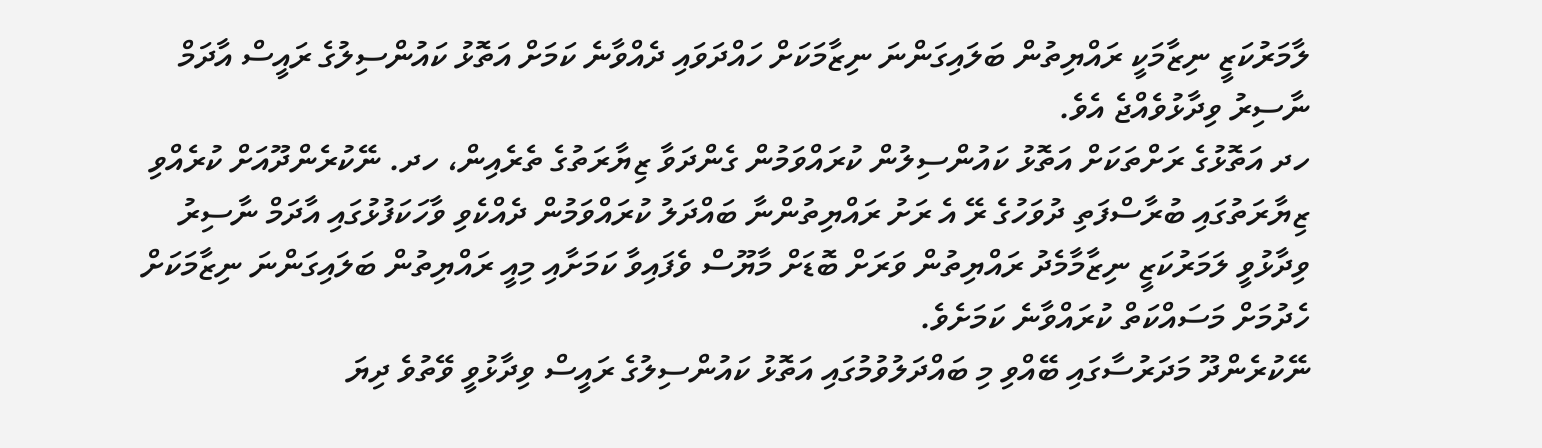ލާމަރުކަޒީ ނިޒާމަކީ ރައްޔިތުން ބަލައިގަންނަ ނިޒާމަކަށް ހައްދަވައި ދެއްވާނެ ކަމަށް އަތޮޅު ކައުންސިލުގެ ރައީސް އާދަމް ނާސިރު ވިދާޅުވެއްޖެ އެވެ.
ހދ އަތޮޅުގެ ރަށްތަކަށް އަތޮޅު ކައުންސިލުން ކުރައްވަމުން ގެންދަވާ ޒިޔާރަތުގެ ތެރެއިން، ހދ. ނޭކުރެންދޫއަށް ކުރެއްވި ޒިޔާރަތުގައި ބުރާސްފަތި ދުވަހުގެ ރޭ އެ ރަށު ރައްޔިތުންނާ ބައްދަލު ކުރައްވަމުން ދެއްކެވި ވާހަކަފުޅުގައި އާދަމް ނާސިރު ވިދާޅުވީ ލަމަރުކަޒީ ނިޒާމާމެދު ރައްޔިތުން ވަރަށް ބޮޑަށް މާޔޫސް ވެފައިވާ ކަމަށާއި މިއީ ރައްޔިތުން ބަލައިގަންނަ ނިޒާމަކަށް ހެދުމަށް މަސައްކަތް ކުރައްވާނެ ކަމަށެވެ.
ނޭކުރެންދޫ މަދަރުސާގައި ބޭއްވި މި ބައްދަލުވުމުގައި އަތޮޅު ކައުންސިލުގެ ރައީސް ވިދާޅުވީ ވޭތުވެ ދިޔަ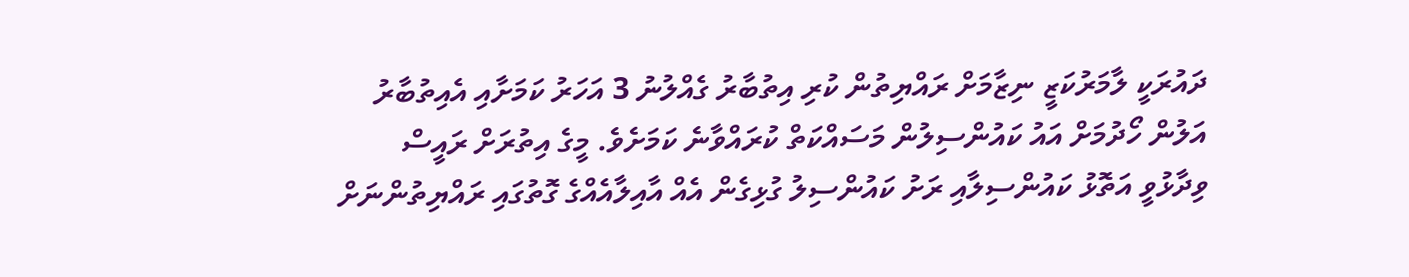ދައުރަކީ ލާމަރުކަޒީ ނިޒާމަށް ރައްޔިތުން ކުރި އިތުބާރު ގެއްލުނު 3 އަހަރު ކަމަށާއި އެއިތުބާރު އަލުން ހޯދުމަށް އައު ކައުންސިލުން މަސައްކަތް ކުރައްވާނެ ކަމަށެވެ. މީގެ އިތުރަށް ރައީސް ވިދާޅުވީ އަތޮޅު ކައުންސިލާއި ރަށު ކައުންސިލު ގުޅިގެން އެއް އާއިލާއެއްގެ ގޮތުގައި ރައްޔިތުންނަށް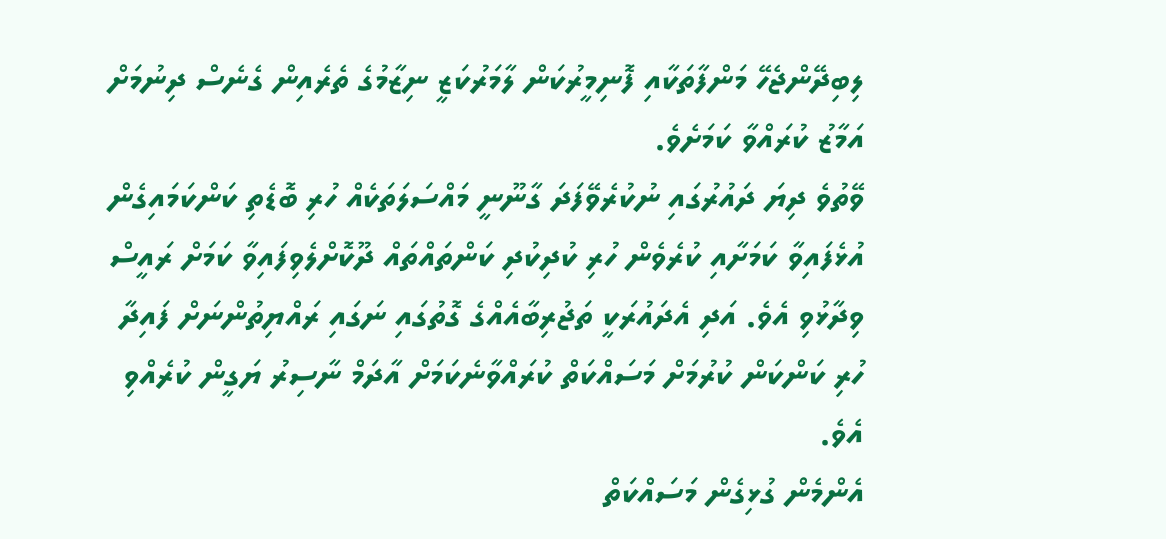ލިބިދޭންޖެހޭ މަންފާތަކާއި ފޮނިމީރުކަން ލާމަރުކަޒީ ނިޒާމުގެ ތެރެއިން ގެނެސް ދިނުމަށް އަމާޒު ކުރައްވާ ކަމަށެވެ.
ވޭތުވެ ދިޔަ ދައުރުގައި ނުކުރެވޭފަދަ ގާނޫނީ މައްސަލަތަކެއް ހުރި ބޮޑެތި ކަންކަމައިގެން އުޅެފައިވާ ކަމަށާއި ކުރެވެން ހުރި ކުދިކުދި ކަންތައްތައް ދޫކޮށްލެވިފައިވާ ކަމަށް ރައީސް ވިދާޅުވި އެވެ. އަދި އެދައުރަކީ ތަޖުރިބާއެއްގެ ގޮތުގައި ނަގައި ރައްޔިތުންނަށް ފައިދާ ހުރި ކަންކަން ކުރުމަށް މަސައްކަތް ކުރައްވާނެކަމަށް އާދަމް ނާސިރު ޔަގީން ކުރެއްވި އެވެ.
އެންމެން ގުޅިގެން މަސައްކަތް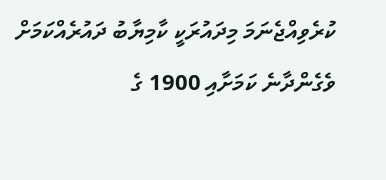ކުރެވިއްޖެނަމަ މިދައުރަކީ ކާމިޔާބު ދައުރެއްކަމަށް ވެގެންދާނެ ކަމަށާއި 1900 ގެ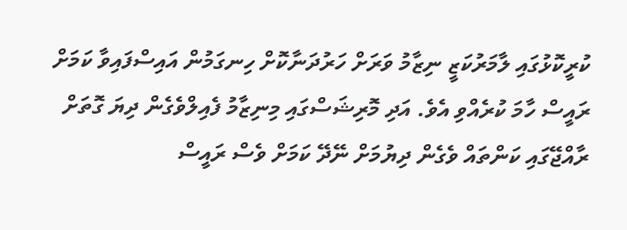ކުރީކޮޅުގައި ލާމަރުކަޒީ ނިޒާމު ވަރަށް ހަރުދަނާކޮށް ހިނގަމުން އައިސްފައިވާ ކަމަށް ރައީސް ހާމަ ކުރެއްވި އެވެ. އަދި މޮރިޝަސްގައި މިނިޒާމު ފެއިލްވެގެން ދިޔަ ގޮތަށް ރާއްޖޭގައި ކަންތައް ވެގެން ދިޔުމަށް ނޭދޭ ކަމަށް ވެސް ރައީސް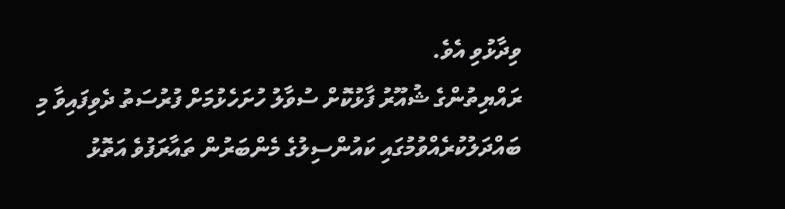ވިދާޅުވި އެވެ.
ރައްޔިތުންގެ ޝުއޫރު ފާޅުކޮށް ސުވާލު ހުށަހެޅުމަށް ފުރުސަތު ދެވިފައިވާ މި ބައްދަލުކުރެއްވުމުގައި ކައުންސިލުގެ މެންބަރުން ތައާރަފުވެ އަތޮޅު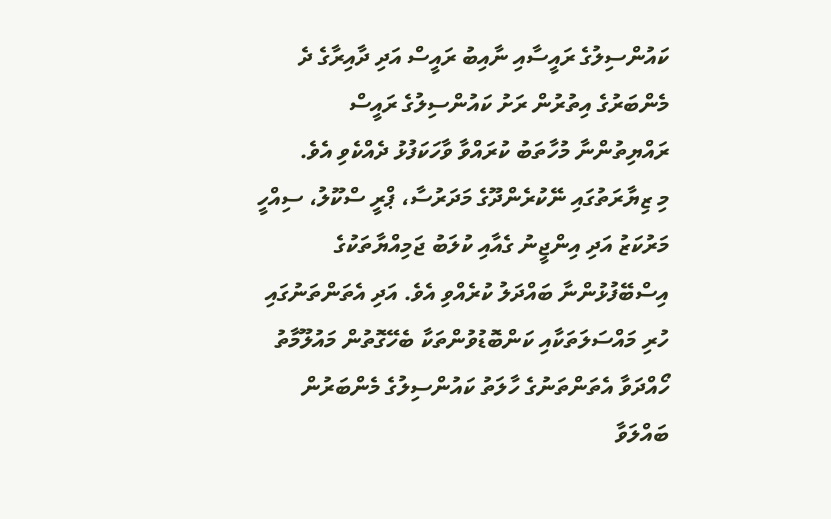ކައުންސިލުގެ ރައީސާއި ނާއިބު ރައީސް އަދި ދާއިރާގެ ދެ މެންބަރުގެ އިތުރުން ރަށު ކައުންސިލުގެ ރައީސް ރައްޔިތުންނާ މުހާތަބު ކުރައްވާ ވާހަކަފުޅު ދެއްކެވި އެވެ.
މި ޒިޔާރަތުގައި ނޭކުރެންދޫގެ މަދަރުސާ، ޕްރީ ސްކޫލު، ސިއްހީ މަރުކަޒު އަދި އިންޖީނު ގެއާއި ކުލަބު ޖަމިއްޔާތަކުގެ އިސްބޭފުޅުންނާ ބައްދަލު ކުރެއްވި އެވެ. އަދި އެތަންތަނުގައި ހުރި މައްސަލަތަކާއި ކަންބޮޑުވުންތަކާ ބެހޭގޮތުން މައުލޫމާތު ހޯއްދަވާ އެތަންތަނުގެ ހާލަތު ކައުންސިލުގެ މެންބަރުން ބައްލަވާ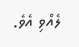ލެއްވި އެވެ.